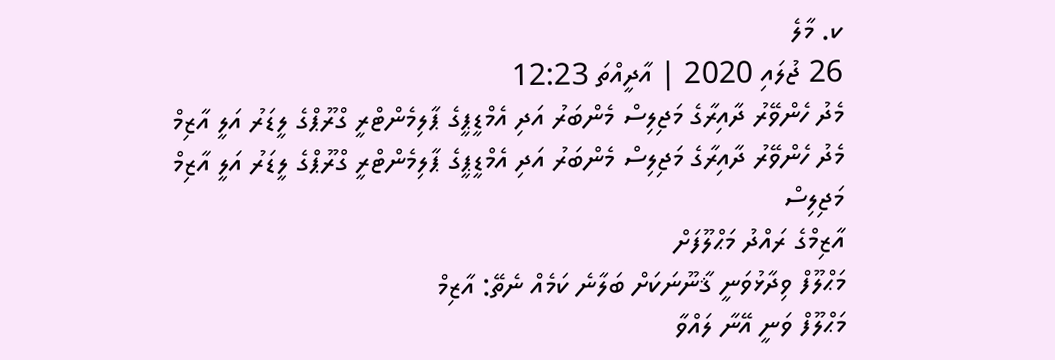ކ. މާލެ
26 ޖުލައި 2020 | އާދީއްތަ 12:23
މެދު ހެންވޭރު ދާއިރާގެ މަޖިލިސް މެންބަރު އަދި އެމްޑީޕީގެ ޕާލިމެންޓްރީ ގްރޫޕްގެ ލީޑަރު އަލީ އާޒިމް
މެދު ހެންވޭރު ދާއިރާގެ މަޖިލިސް މެންބަރު އަދި އެމްޑީޕީގެ ޕާލިމެންޓްރީ ގްރޫޕްގެ ލީޑަރު އަލީ އާޒިމް
މަޖިލިސް
އާޒިމްގެ ރައްދު މަޙްލޫފަށް
މަޙްލޫފް ވިދާޅުވަނީ ޤާނޫނަކަށް ބަލާނެ ކަމެއް ނެތޭ: އާޒިމް
މަޙްލޫފް ވަނީ އޭނާ ލައްވާ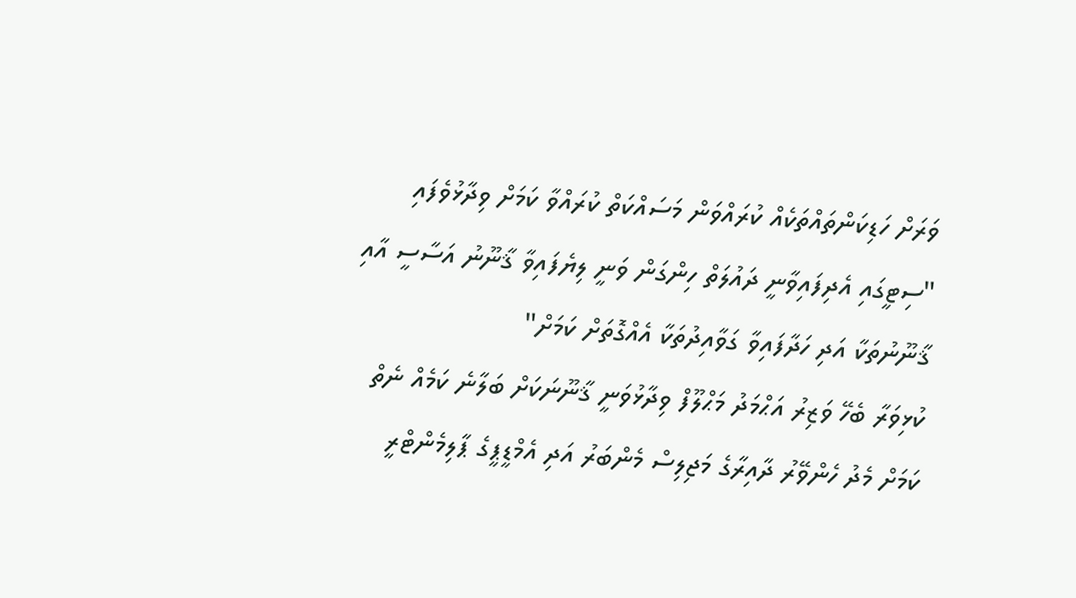ވަރަށް ހަޑިކަންތައްތަކެއް ކުރައްވަން މަސައްކަތް ކުރައްވާ ކަމަށް ވިދާޅުވެފައި
"ސިޓީގައި އެދިފައިވާނީ ދައުލަތް ހިންގަން ވަނީ ލިޔެފައިވާ ޤާނޫނު އަސާސީ އާއި ޤާނޫނުތަކާ އަދި ހަދާފައިވާ ގަވާއިދުތަކާ އެއްގޮތަށް ކަމަށް"
ކުޅިވަރާ ބެހޭ ވަޒިރު އަޙްމަދު މަޙްލޫފް ވިދާޅުވަނީ ޤާނޫނަކަށް ބަލާނެ ކަމެއް ނެތް ކަމަށް މެދު ހެންވޭރު ދާއިރާގެ މަޖިލިސް މެންބަރު އަދި އެމްޑީޕީގެ ޕާލިމެންޓްރީ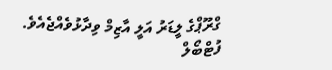ގްރޫޕްގެ ލީޑަރު އަލީ އާޒިމް ވިދާޅުވެއްޖެއެވެ.
ފުޓްބޯލް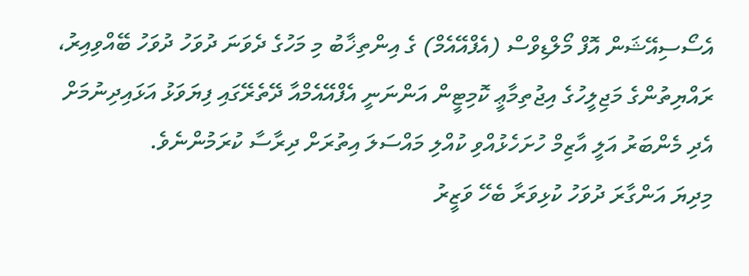އެސޯސިއޭޝަން އޮފް މޯލްޑިވްސް (އެފްއޭއެމް) ގެ އިންތިޚާބު މި މަހުގެ ދެވަނަ ދުވަހު ދުވަހު ބޭއްވިއިރު، ރައްޔިތުންގެ މަޖިލީހުގެ އިޖުތިމާޢީ ކޮމިޓީން އަންނަނީ އެފްއޭއެމްއާ ދޭތެރޭގައި ފިޔަވަޅު އަޅައިދިނުމަށް އެދި މެންބަރު އަލީ އާޒިމް ހުށަހެޅުއްވި ކުއްލި މައްސަލަ އިތުރަށް ދިރާސާ ކުރަމުންނެވެ.
މިދިޔަ އަންގާރަ ދުވަހު ކުޅިވަރާ ބެހޭ ވަޒީރު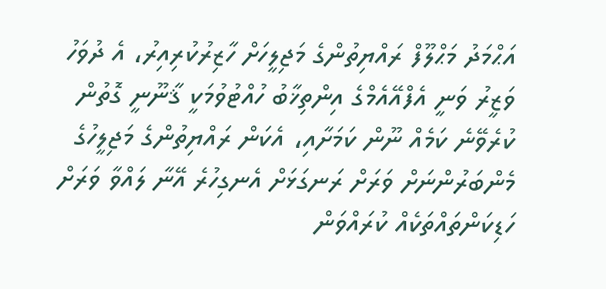އަޙްމަދު މަޙްލޫފް ރައްޔިތުންގެ މަޖިލީހަށް ހާޒިރުކުރިއިރު، އެ ދުވަހު ވަޒީރު ވަނީ އެފްއޭއެމްގެ އިންތިޚާބު ހުއްޓުވުމަކީ ޤާނޫނީ ގޮތުން ކުރެވޭނެ ކަމެއް ނޫން ކަމަށާއި، އެކަން ރައްޔިތުންގެ މަޖިލީހުގެ މެންބަރުންނަށް ވަރަށް ރަނގަޅަށް އެނގިހުރެ އޭނާ ލައްވާ ވަރަށް ހަޑިކަންތައްތަކެއް ކުރައްވަން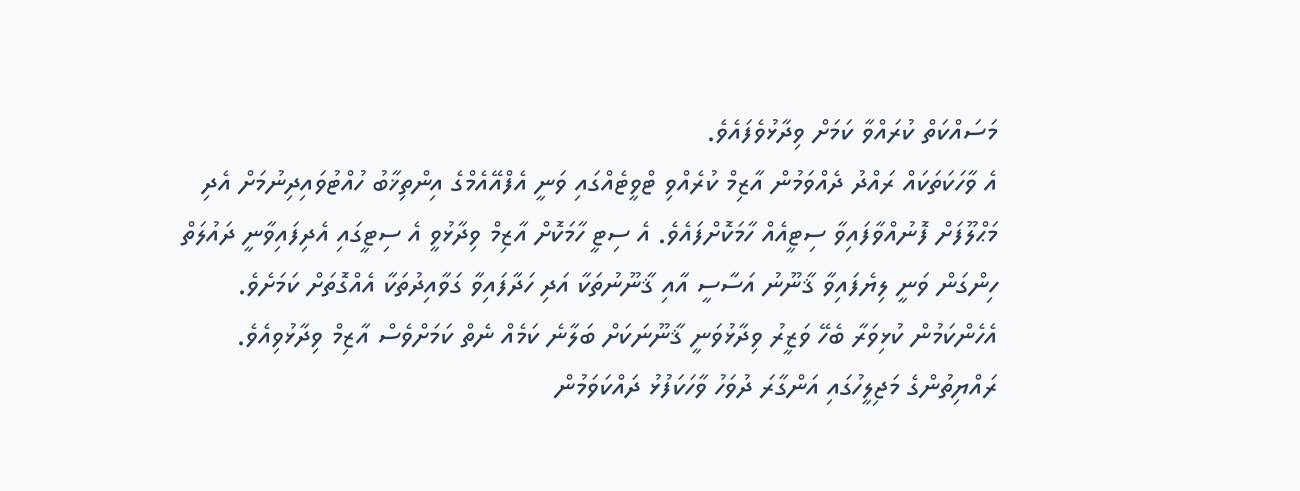މަސައްކަތް ކުރައްވާ ކަމަށް ވިދާޅުވެފައެވެ.
އެ ވާހަކަތަކައް ރައްދު ދެއްވަމުން އާޒިމް ކުރެއްވި ޓްވީޓެއްގައި ވަނީ އެފްއޭއެމްގެ އިންތިޚާބު ހުއްޓުވައިދިނުމަށް އެދި މަޙްލޫފަށް ފޮނުއްވާފައިވާ ސިޓީއެއް ހާމަކޮށްފައެވެ. އެ ސިޓީ ހާމަކޮށް އާޒިމް ވިދާޅުވީ އެ ސިޓީގައި އެދިފައިވާނީ ދައުލަތް ހިންގަން ވަނީ ލިޔެފައިވާ ޤާނޫނު އަސާސީ އާއި ޤާނޫނުތަކާ އަދި ހަދާފައިވާ ގަވާއިދުތަކާ އެއްގޮތަށް ކަމަށެވެ. އެހެންކަމުން ކުޅިވަރާ ބެހޭ ވަޒީރު ވިދާޅުވަނީ ޤާނޫނަކަށް ބަލާނެ ކަމެއް ނެތް ކަމަށްވެސް އާޒިމް ވިދާޅުވިއެވެ.
ރައްޔިތުންގެ މަޖިލީހުގައި އަންގާރަ ދުވަހު ވާހަކަފުޅު ދައްކަވަމުން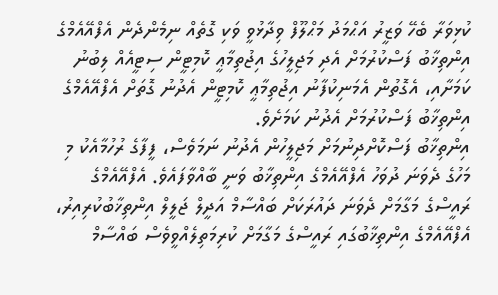ކުޅިވަރާ ބެހޭ ވަޒީރު އަޙްމަދު މަޙްލޫފް ވިދާޅުވީ ވަކި ގޮތެއް ނިމެންދެން އެފްއޭއެމްގެ އިންތިޚާބު ފަސްކުރުމަށް އެދި މަޖިލީހުގެ އިޖުތިމާޢީ ކޮމިޓީން ސިޓީއެއް ލިބުނު ކަމަށާއި، އެގޮތުން އެމަނިކުފާނު އިޖުތިމާޢީ ކޮމިޓީން އެދުނު ގޮތަށް އެފްއޭއެމްގެ އިންތިޚާބު ފަސްކުރުމަށް އެދުނު ކަމަށެވެ.
އިންތިޚާބު ފަސްކޮށްދިނުމަށް މަޖިލީހުން އެދުނު ނަމަވެސް، ފީފާގެ ރުހުމާއެކު މި މަހުގެ ދެވަނަ ދުވަހު އެފްއޭއެމްގެ އިންތިޚާބު ވަނީ ބާއްވާފައެވެ. އެފްއޭއެމްގެ ރައީސްގެ މަގާމަށް ދެވަނަ ދައުރަކަށް ބައްސާމް އަދީލް ޖަލީލް އިންތިޚާބުކުރިއިރު، އެފްއޭއެމްގެ އިންތިޚާބުގައި ރައީސްގެ މަގާމަށް ކުރިމަތިލެއްވީވެސް ބައްސާމް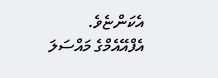އެކަންޏެވެ.
އެފްއޭއެމްގެ މައްސަލަ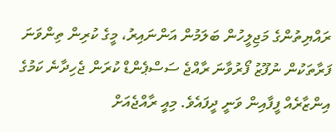ރައްޔިތުންގެ މަޖިލީހުން ބަލަމުން އަންނައިރު، މީގެ ކުރިން ތިންވަނަ ފަރާތަކުން ނުފޫޒު ފޯރުވާނަ ރާއްޖެ ސަސްޕެންޑް ކުރަން ޖެހިދާނެ ކަމުގެ އިންޒާރެއް ފީފާއިން ވަނީ ދީފައެވެ. މިއީ ރާއްޖެއަށް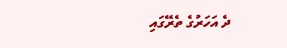ދެ އަހަރުގެ ތެރޭގައި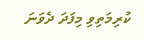ކުރިމަތިވި މިފަދަ ދެވަނަ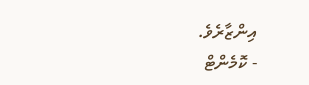އިންޒާރެވެ.
- ކޮމެންޓް